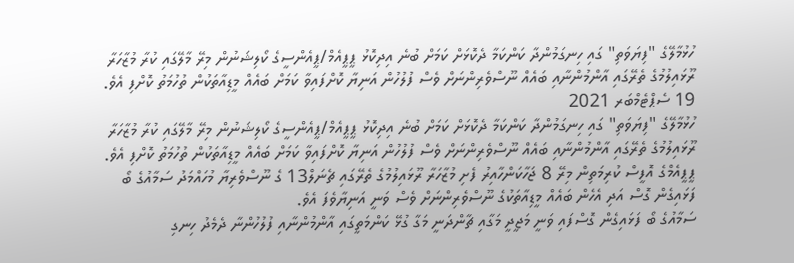ހުޅުމާލޭގެ "ފިޔަވަތި" ގައި ހިނގަމުންދާ ކަންކަމާ ދެކޮޅަށް ކަމަށް ބުނެ އިދިކޮޅު ޕީޕީއެމް/ޕީއެންސީގެ ކޯލިޝަނުން މިރޭ މާލޭގައި ކުރާ މުޒާހަރާ ރޫޅައިލުމުގެ ތެރޭގައި އާންމުންނާއި ބައެއް ނޫސްވެރިންނަށް ވެސް ފުލުހުން އަނިޔާ ކޮށްފައިވާ ކަމަށް ބައެއް މީޑިއާތަކުން ތުހުމަތު ކޮށްފި އެވެ.
19 ސެޕްޓެމްބަރ 2021
ހުޅުމާލޭގެ "ފިޔަވަތި" ގައި ހިނގަމުންދާ ކަންކަމާ ދެކޮޅަށް ކަމަށް ބުނެ އިދިކޮޅު ޕީޕީއެމް/ޕީއެންސީގެ ކޯލިޝަނުން މިރޭ މާލޭގައި ކުރާ މުޒާހަރާ ރޫޅައިލުމުގެ ތެރޭގައި އާންމުންނާއި ބައެއް ނޫސްވެރިންނަށް ވެސް ފުލުހުން އަނިޔާ ކޮށްފައިވާ ކަމަށް ބައެއް މީޑިއާތަކުން ތުހުމަތު ކޮށްފި އެވެ.
ޕީޕީއެމްގެ އޮފީސް ކުރިމަތިން މިރޭ 8 ޖަހާކަންހާއިރު ފެށި މުޒާހަރާ ރޫޅައިލުމުގެ ތެރޭގައި ޗެނަލް13 ގެ ނޫސްވެރިޔާ މުހައްމަދު ސަމާއުގެ ބޯ ފަޅައިގެން ގޮސް އަދި އެހެން ބައެއް މީޑިއާތަކުގެ ނޫސްވެރިންނަށް ވެސް ވަނީ އަނިޔާވެފަ އެވެ.
ސަމާއުގެ ބޯ ފަޅައިގެން ގޮސްފައި ވަނީ މަޖީދީ މަގާއި ޗާންދަނީ މަގާ ގުޅޭ ކަންމަތީގައި އާންމުންނާއި ފުލުހުންނާ ދެމެދު ހިނގި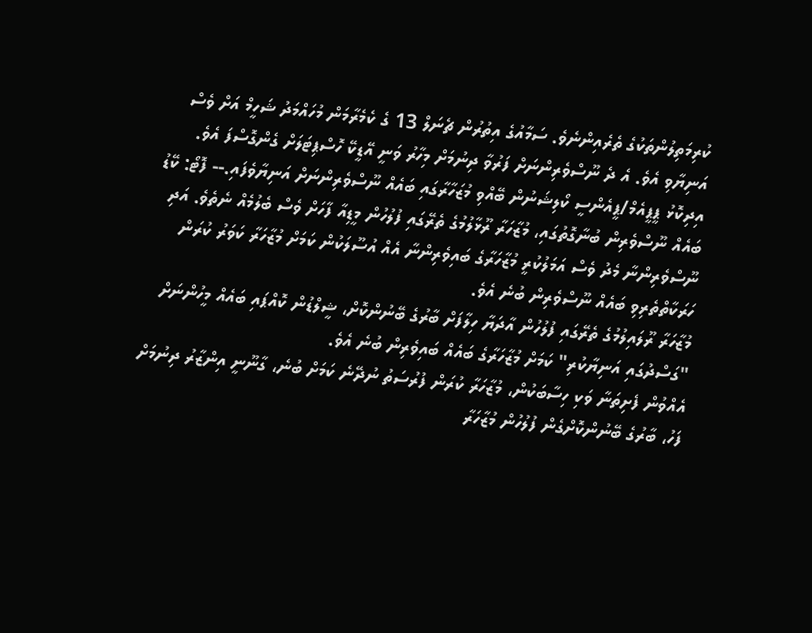ކުރިމަތިލުންތަކުގެ ތެރެއިންނެވެ. ސަމާއުގެ އިތުރުން ޗެނަލް 13 ގެ ކެމެރާމަން މުހައްމަދު ޝަހީމް އަށް ވެސް އަނިޔާވި އެވެ. އެ ދެ ނޫސްވެރިންނަށް ފަރުވާ ދިނުމަށް މިހާރު ވަނީ އޭޑީކޭ ހޮސްޕިޓަލަށް ގެންގޮސްފަ އެވެ.
އިދިކޮޅު ޕީޕީއެމް/ޕީއެންސީ ކޯލިޝަނުން ބޭއްވި މުޒަހާރާގައި ބައެއް ނޫސްވެރިންނަށް އަނިޔާވެފައި.-- ފޮޓޯ: ކޭޑު
ބައެއް ނޫސްވެރިން ބުނާގޮތުގައި، މުޒާހަރާ ރޫޅާލުމުގެ ތެރޭގައި ފުލުހުން މީޑިއާ ފާހަށް ވެސް ބެލުމެއް ނެތެވެ. އަދި ނޫސްވެރިންނާ މެދު ވެސް އަމަލުކުރީ މުޒާހަރާގެ ބައިވެރިންނާ އެއް އުސޫލަކުން ކަމަށް މުޒާހަރާ ކަވަރު ކުރަން ހަރަކާތްތެރިވި ބައެއް ނޫސްވެރިން ބުނެ އެވެ.
މުޒާހަރާ ރޫލައިލުމުގެ ތެރޭގައި ފުލުހުން އާދަޔާ ހިލާފަށް ބާރުގެ ބޭނުންކޮށް، ޝީލްޑުން ކޮއްޕައި ބައެއް މީހުންނަށް "ގަސްދުގައި އަނިޔާކުރި" ކަމަށް މުޒާހަރާގެ ބައެއް ބައިވެރިން ބުނެ އެވެ.
އެއްވުން ފެށިތަނާ ވަކި ހިސާބަކުން، މުޒާހަރާ ކުރަން ފުރުސަތު ނުދޭނެ ކަމަށް ބުނެ، ގާނޫނީ އިންޒާރު ދިނުމަށް ފަހު، ބާރުގެ ބޭނުންކޮށްގެން ފުލުހުން މުޒާހަރާ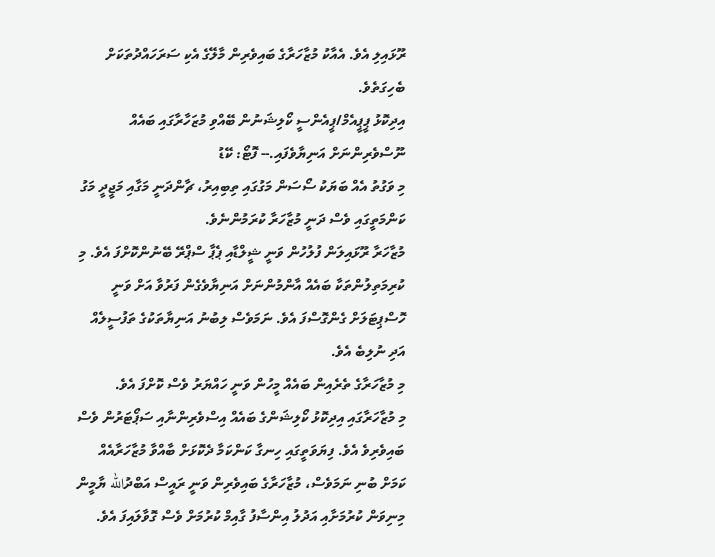ރޫޅައިލި އެވެ. އެއާކު މުޒާހަރާގެ ބައިވެރިން މާލޭގެ އެކި ސަރަހައްދުތަކަށް ބެހިގަތެވެ.
އިދިކޮޅު ޕީޕީއެމް/ޕީއެންސީ ކޯލިޝަނުން ބޭއްވި މުޒަހާރާގައި ބައެއް ނޫސްވެރިންނަށް އަނިޔާވެފައި.-- ފޮޓޯ: ކޭޑު
މި ވަގުތު އެއް ބަޔަކު ސޯސަން މަގުގައި ތިބިއިރު، ޗާންދަނީ މަގާއި މަޖީދީ މަގު ކަންމަތީގައި ވެސް ދަނީ މުޒާހަރާ ކުރަމުންނެވެ.
މުޒާހަރާ ރޫޅައިލަން ފުލުހުން ވަނީ ޝީލްޑާއި ޕެޕާ ސްޕްރޭ ބޭނުންކޮށްފަ އެވެ. މި ކުރިމަތިލުންތަކާ ބައެއް އާންމުންނަށް އަނިޔާވެގެން ފަރުވާ އަށް ވަނީ ހޮސްޕިޓަލަށް ގެންގޮސްފަ އެވެ. ނަމަވެސް ލިބުނު އަނިޔާތަކުގެ ތަފުސީލެއް އަދި ނުލިބެ އެވެ.
މި މުޒާހަރާގެ ތެރެއިން ބައެއް މީހުން ވަނީ ހައްޔަރު ވެސް ކޮށްފަ އެވެ.
މި މުޒާހަރާގައި އިދިކޮޅު ކޯލިޝަންގެ ބައެއް އިސްވެރިންނާއި ސަޕޯޓަރުން ވެސް ބައިވެރިވެ އެވެ. ފިޔަވަތީގައި ހިނގާ ކަންކަމާ ދެކޮޅަށް ބާއްވާ މުޒާހަރާއެއް ކަމަށް ބުނި ނަމަވެސް، މުޒާހަރާގެ ބައިވެރިން ވަނީ ރައީސް އަބްދުالله ޔާމީން މިނިވަން ކުރުމަށާއި އަދުލު އިންސާފު ގާއިމް ކުރުމަށް ވެސް ގޮވާލައިފަ އެވެ.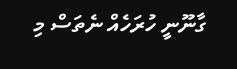ގާނޫނީ ހުރަހެއް ނެތަސް މި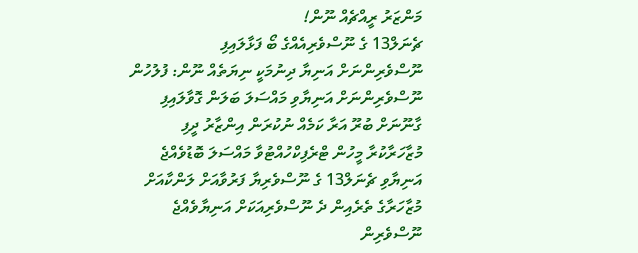މަންޒަރު ރީއްޗެއް ނޫން!
ޗެނަލް13 ގެ ނޫސްވެރިއެއްގެ ބޯ ފަޅާލައިފި
ނޫސްވެރިންނަށް އަނިޔާ ދިނުމަކީ ނިޔަތެއް ނޫން: ފުލުހުން
ނޫސްވެރިންނަށް އަނިޔާވި މައްސަލަ ބަލަން ގޮވާލައިފި
ގާނޫނަށް ބުރޫ އަރާ ކަމެއް ނުކުރަން އިންޒާރު ދީފި
މުޒާހަރާކުރާ މީހުން ޓްރެފިކްހުއްޓުވާ މައްސަލަ ބޮޑުވެއްޖެ
އަނިޔާވި ޗެނަލް13 ގެ ނޫސްވެރިޔާ ފަރުވާއަށް ލަންކާއަށް
މުޒާހަރާގެ ތެރެއިން ދެ ނޫސްވެރިއަކަށް އަނިޔާވެއްޖެ
ނޫސްވެރިން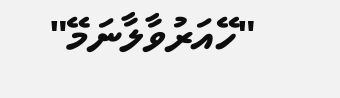"ހޭއަރުވާލާނަމޭ"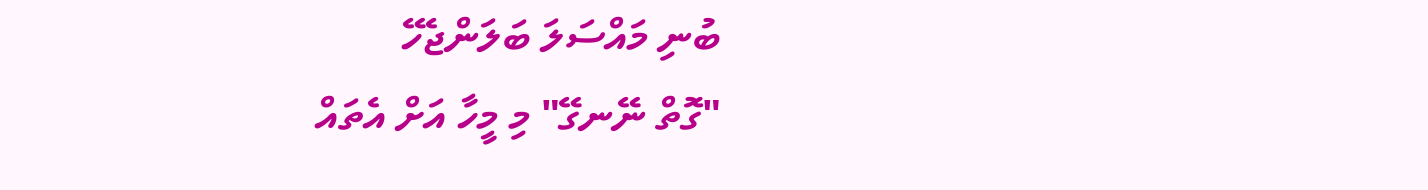ބުނި މައްސަލަ ބަލަންޖެހޭ
"ގޮތް ނޭނގޭ" މި މީހާ އަށް އެތައް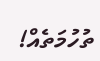ތުހުމަތެއް!